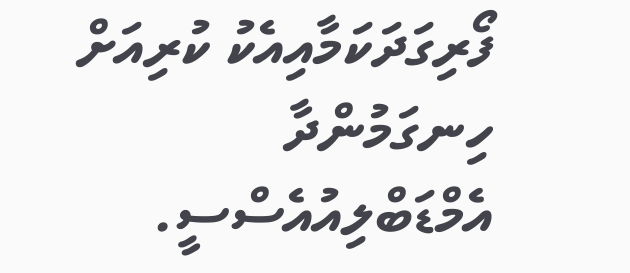ފޯރިގަދަކަމާއިއެކު ކުރިއަށް ހިނގަމުންދާ އެމްޑަބްލިއުއެސްސީ.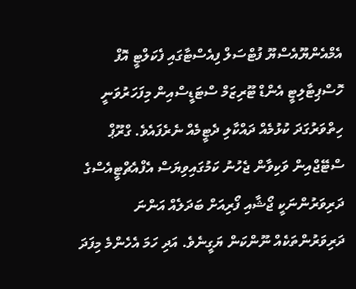އެމްއެންޔޫއެސްޔޫ ފުޓްސަލް ފިއެސްޓާގައި ފެކަލްޓީ އޮފް ހޮސްޕިޓާލިޓީ އެންޑް ޓޫރިޒަމް ސްޓަޑީސްއިން މިފަހަރުވަނީ ހިތްވަރުގަދަ ކުޅުމެއް ދައްކާލި ދެޓީމެއް ނެރެފައެވެ. ގްރޫޕް ސްޓޭޖްއިން ވަކިވާން ޖެހުނު ކަމުގައިވިޔަސް އެފްއެޗްޓީއެސްގެ ދަރިވަރުންނަކީ ޖޯޝާއި ފޯރިއަށް ބަދަލެއް އަންނަ ދަރިވަރުންތަކެއް ނޫންކަން ޔަގީނެވެ. އަދި ހަމަ އެހެންމެ މިފަދަ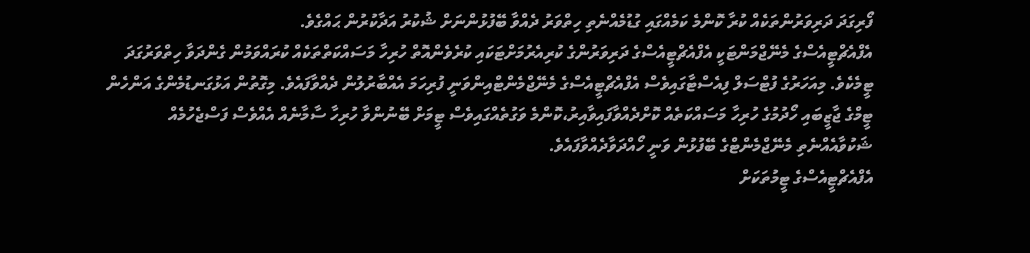ފޯރިގަދަ ދަރިވަރުންތަކެއް ކުރާ ކޮންމެ ކަމެއްގައި ގުޑުމެއްނެތި ހިތްވަރު ދެއްވާ ބޭފުޅުންނަށް ޝުކުރު އަދާކުރުން ޙައްގެވެ.
އެފްއެޗްޓީއެސްގެ މެނޭޖްމަންޓަކީ އެފްއެޗްޓީއެސްގެ ދަރިވަރުންގެ ކުރިއެރުމަށްޓަކައި ކުރެވެންއޮތް ހުރިހާ މަސައްކަތްތަކެއް ކުރައްވަމުން ގެންދަވާ ހިތްވަރުގަދަ ޓީމެކެވެ. މިއަހަރުގެ ފުޓްސަލް ފިއެސްޓާގައިވެސް އެފްއެޗްޓީއެސްގެ މެނޭޖްމެންޓްއިންވަނީ ފުރިހަމަ އެއްބާރުލުން ދެއްވާފައެވެ. މިގޮތުން އަޅުގަނޑުމެންގެ އަންހެން ޓީމްގެ ޖާޒީބައި ހޯދުމުގެ ހުރިހާ މަސައްކަތެއް ކޮށްދެއްވާފައިވާއިރު،ކޮންމެ ވަގުތެއްގައިވެސް ޓީމަށް ބޭނުންވާ ހުރިހާ ސާމާނެއް އެއްވެސް ފަސްޖެހުމެއް ޝަކުވާއެއްނެތި މެނޭޖްމެންޓްގެ ބޭފުޅުން ވަނީ ހޯއްދަވާދެއްވާފައެވެ.
އެފްއެޗްޓީއެސްގެ ޓީމުތަކަށް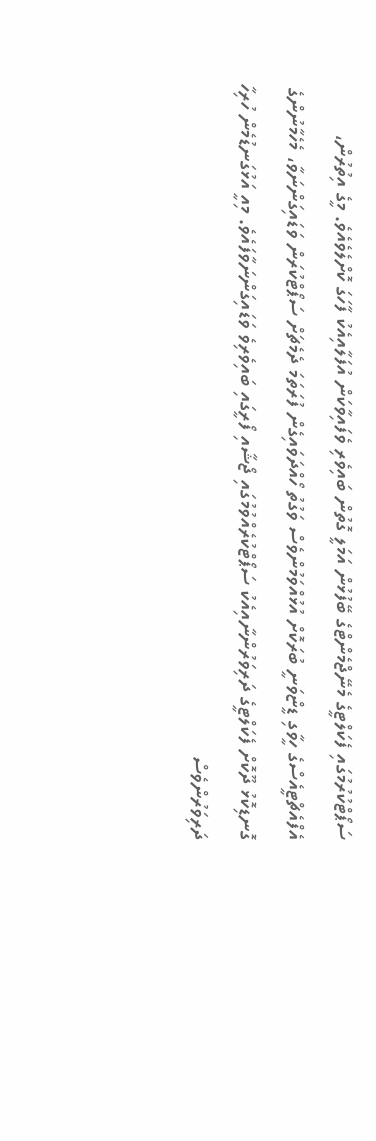ސަޕޯޓްކުރުމުގައި ފެކަލްޓީގެ މެނޭޖްމެންޓްގެ ބޭފުޅުން އަމަލީ ގޮތުން ބައިވެރި ވެފައިވާކަން އުފަލާއިއެކު ފާހަގަ ކޮށްލެވެއެވެ. މީގެ އިތުރުން، އެފްއެޗްޓީއެސްގެ ހީވާގި ޑީޏްވަނީ ބުރަކޮށް އުޅުއްވަމުންވެސް ވަގުތު ހޯއްދަވައިގެން ފުރަތަމަ ދެމެޗަށް ސަޕޯޓްކުރަން ވަޑައިގަންނަވާ، މެހެމާނުންގެ ގޮނޑިކޮޅު ދޫކޮށް ފެކަލްޓީގެ ދަރިވަރުންނާއިއެކު ސަޕޯޓްކުރެއްވުމުގައި ޖޯޝާއި ފޯރީގައި ބައިވެރިވެ ވަޑައިގަންނަވާފައެވެ. މިއީ އަޅުގަނޑުމެން ހުރިހާ ދަރިވަރުންވެސް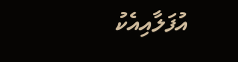އުފަލާއިއެކު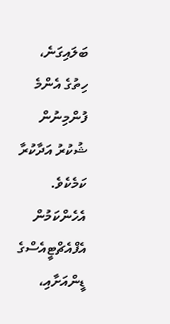ބަލައިގަނެ، ހިތުގެ އެންމެ ފުންމިނުން ޝުކުރު އަދާކުރާ ކަމެކެވެ.
އެހެންކަމުން އެފްއެޗްޓީއެސްގެ ޑީންއަށާއި،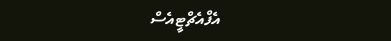އެފްއެޗްޓީއެސް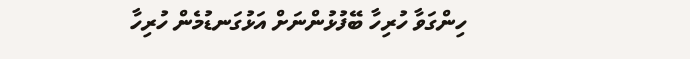ހިންގަވާ ހުރިހާ ބޭފުޅުންނަށް އަޅުގަނޑުމެން ހުރިހާ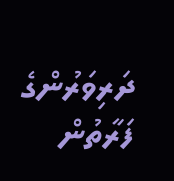ދަރިވަރުންގެ ފަރާތުން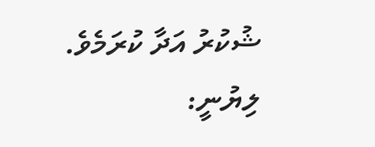ޝުކުރު އަދާ ކުރަމެވެ.
ލިޔުނީ: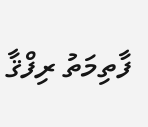ފާތިމަތު ރިފްޤާ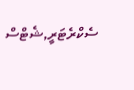ސެކްރެޓަރީ,ޝެޓްސް